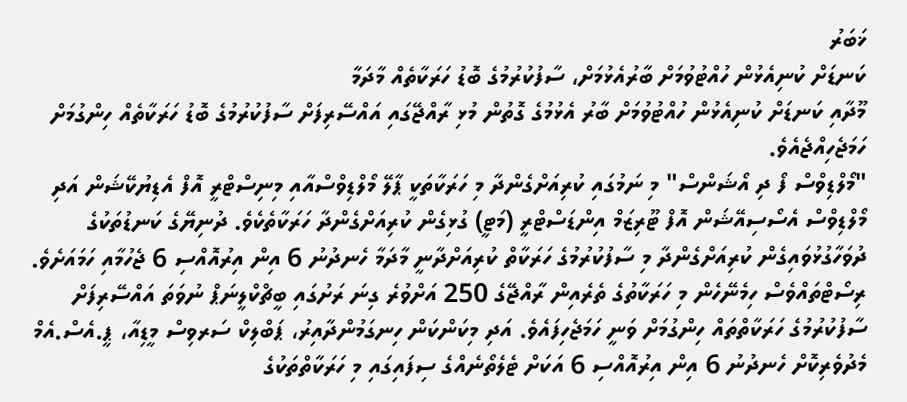ޚަބަރު
ކަނޑަށް ކުނިއެޅުން ހުއްޓުވުމަށް ބާރުއެޅުމަށް، ސާފުކުރުމުގެ ބޮޑު ހަރަކާތެއް މާދަމާ
މޫދާއި ކަނޑަށް ކުނިއެޅުން ހުއްޓުވުމަށް ބާރު އެޅުމުގެ ގޮތުން މުޅި ރާއްޖޭގައި އައްސޭރިފަށް ސާފުކުރުމުގެ ބޮޑު ހަރަކާތެއް ހިންގުމަށް ހަމަޖެހިއްޖެއެވެ.
"މޯލްޑިވްސް ފޯ ދި އޯޝަންސް" މި ނަމުގައި ކުރިއަށްގެންދާ މި ހަރަކާތަކީ ޕާލޭ މޯލްޑިވްސްއާއި މިނިސްޓްރީ އޮފް އެޑިޔުކޭޝަން އަދި މޯލްޑިވްސް އެސޯސިއޭޝަން އޮފް ޓޫރިޒަމް އިންޑަސްޓްރީ (މަޓީ) ގުޅިގެން ކުރިއަށްގެންދާ ހަރަކާތެކެވެ. ދުނިޔޭގެ ކަނޑުތަކުގެ ދުވަހާގުޅުވައިގެން ކުރިއަށްގެންދާ މި ސާފުކުރުމުގެ ހަރަކާތް ކުރިއަށްދާނީ މާދަމާ ހެނދުނު 6 އިން އިރުއޮއްސި 6 ޖެހުމާއި ހަމައަށެވެ.
ރިސޯޓްތައްވެސް ހިމެނޭހެން މި ހަރަކާތުގެ ތެރެއިން ރާއްޖޭގެ 250 އަށްވުރެ ގިނަ ރަށުގައި ބީޗްކްލީނަޕް ނުވަތަ އައްސޭރިފަށް ސާފުކުރުމުގެ ހަރަކާތްތައް ހިންގުމަށް ވަނީ ހަމަޖެހިފައެވެ. އަދި މިކަންކަން ހިނގަމުންދާއިރު، ޕަބްލިކް ސަރވިސް މީޑިއާ، ޕީ.އެސް.އެމް މެދުވެރިކޮށް ހެނދުނު 6 އިން އިރުއޮއްސި 6 އަކަށް ޓެލެތޯނެއްގެ ސިފައިގައި މި ހަރަކާތްތަކުގެ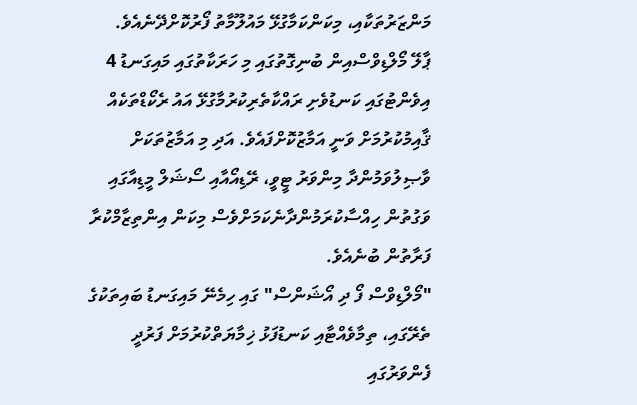މަންޒަރުތަކާއި، މިކަންކަމާގުޅޭ މައުލޫމާތު ފޯރުކޮށްދޭނެއެވެ.
ޕާލޭ މޯލްޑިވްސްއިން ބުނިގޮތުގައި މި ހަރަކާތުގައި މައިގަނޑު 4 އިވެންޓުގައި ކަނޑުވެށި ރައްކާތެރިކުރުމާގުޅޭ އައު ރެކޯޑްތަކެއް ޤާއިމުކުރުމަށް ވަނީ އަމާޒުކޮށްފައެވެ. އަދި މި އަމާޒުތަކަށް ވާޞިލުވަމުންދާ މިންވަރު ޓީވީ، ރޭޑިއޯއާއި ސޯޝަލް މީޑިއާގައި ވަގުތުން ހިއްސާކުރަމުންދާނެކަމަށްވެސް މިކަން އިންތިޒާމްކުރާ ފަރާތުން ބުނެއެވެ.
"މޯލްޑިވްސް ފޯ ދި އޯޝަންސް" ގައި ހިމެނޭ މައިގަނޑު ބައިތަކުގެ ތެރޭގައި، ތިމާވެއްޓާއި ކަނޑުފަޅު ޚިމާޔަތްކުރުމަށް ފަރުދީ ފެންވަރުގައި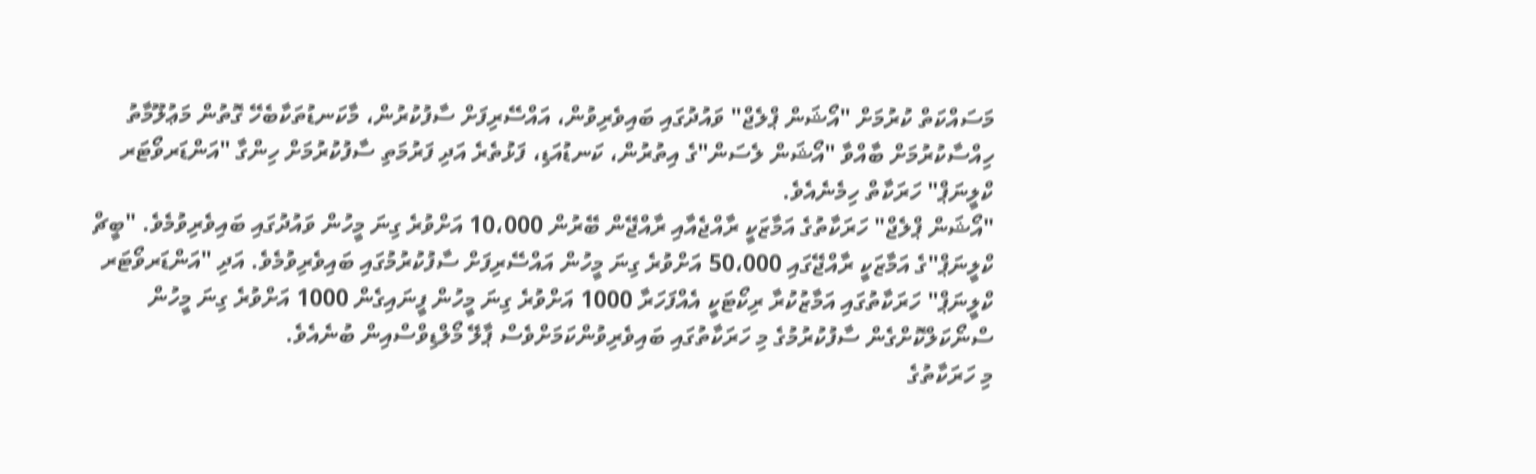މަސައްކަތް ކުރުމަށް "އޯޝަން ޕްލެޖް" ވައުދުގައި ބައިވެރިވުން، އައްސޭރިފަށް ސާފުކުރުން، މާކަނޑުތަކާބެހޭ ގޮތުން މަޢުލޫމާތު ހިއްސާކުރުމަށް ބާއްވާ "އޯޝަން ލެސަން"ގެ އިތުރުން، ކަނޑުއަޑި، ފަޅުތެރެ އަދި ފަރުމަތި ސާފުކުރުމަށް ހިންގާ "އަންޑަރވޯޓަރ ކްލީނަޕް" ހަރަކާތް ހިމެނެއެވެ.
"އޯޝަން ޕްލެޖް" ހަރަކާތުގެ އަމާޒަކީ ރާއްޖެއާއި ރާއްޖޭން ބޭރުން 10،000 އަށްވުރެ ގިނަ މީހުން ވައުދުގައި ބައިވެރިވުމެވެ. "ބީޗް ކްލީނަޕް"ގެ އަމާޒަކީ ރާއްޖޭގައި 50،000 އަށްވުރެ ގިނަ މީހުން އައްސޭރިފަށް ސާފުކުރުމުގައި ބައިވެރިވުމެވެ. އަދި "އަންޑަރވޯޓަރ ކްލީނަޕް" ހަރަކާތުގައި އަމާޒުކުރާ ރިކޯޓަކީ އެއްފަހަރާ 1000 އަށްވުރެ ގިނަ މީހުން ފީނައިގެން 1000 އަށްވުރެ ގިނަ މީހުން ސްނޯކަލްކޮށްގެން ސާފުކުރުމުގެ މި ހަރަކާތުގައި ބައިވެރިވުންކަމަށްވެސް ޕާލޭ މޯލްޑިވްސްއިން ބުނެއެވެ.
މި ހަރަކާތުގެ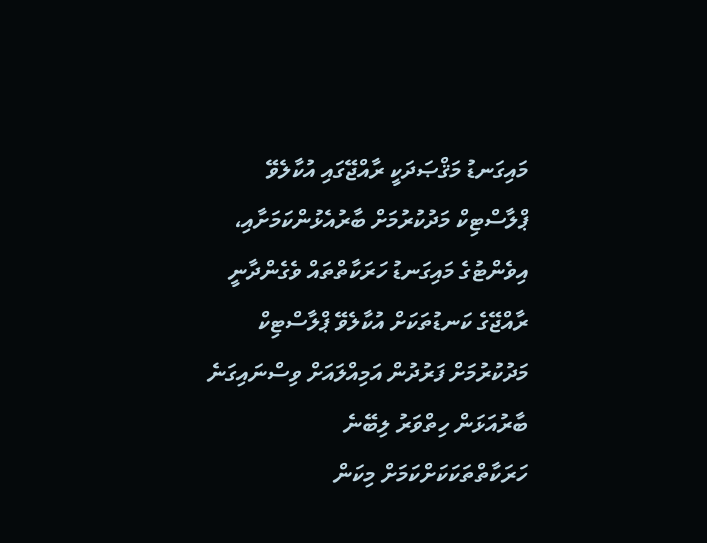މައިގަނޑު މަޤްޞަދަކީ ރާއްޖޭގައި އުކާލެވޭ ޕްލާސްޓިކް މަދުކުރުމަށް ބާރުއެޅުންކަމަށާއި، އިވެންޓުގެ މައިގަނޑު ހަރަކާތްތައް ވެގެންދާނީ ރާއްޖޭގެ ކަނޑުތަކަށް އުކާލެވޭ ޕްލާސްޓިކް މަދުކުރުމަށް ފަރުދުން އަމިއްލައަށް ވިސްނައިގަނެ ބާރުއަޅަން ހިތްވަރު ލިބޭނެ ހަރަކާތްތަކަކަށްކަމަށް މިކަން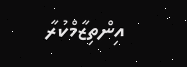އިންތިޒާމްކުރާ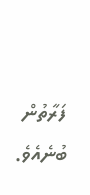ފަރާތުން ބުނެއެވެ.